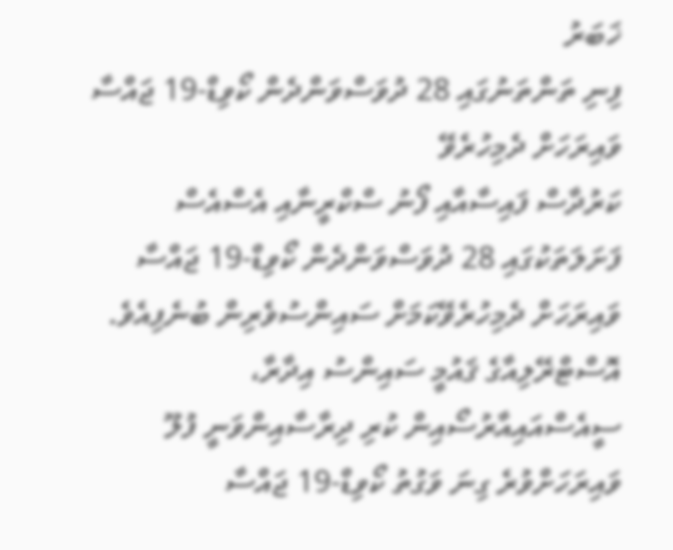ޚަބަރު
ފިނި ތަންތަނުގައި 28 ދުވަސްވަންދެން ކޯވިޑް-19 ޖައްސާ ވައިރަހަށް ދެމިހުރެވޭ
ކަރުދާސް ފައިސާއާއި ފޯނު ސްކްރީނާއި އެސްއެސް ފަށަލަތަކުގައި 28 ދުވަސްވަންދެން ކޯވިޑް-19 ޖައްސާ ވައިރަހަށް ދެމިހުރެވޭކަމަށް ސައިންސުވެރިން ބުނެފިއެވެ.
އޮސްޓްރޭލިއާގެ ޤައުމީ ސައިންސު އިދާރާ، ސީއެސްއައިއާރުސޯއިން ކުރި ދިރާސާއިންވަނީ ފުލޫ ވައިރަހަށްވުރެ ގިނަ ވަގުތު ކޯވިޑް-19 ޖައްސާ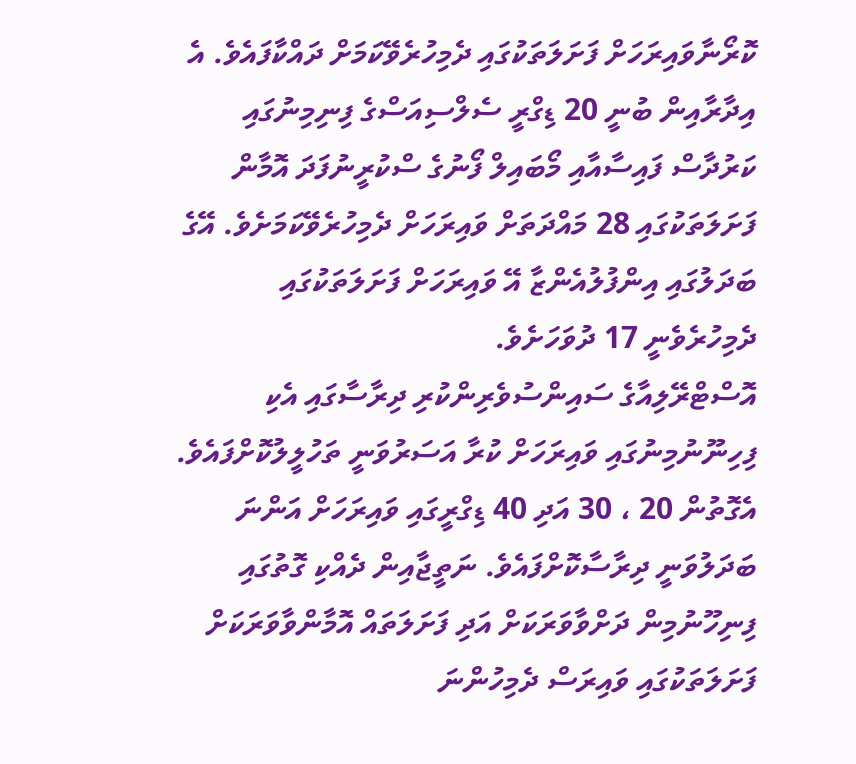ކޮރޯނާވައިރަހަށް ފަށަލަތަކުގައި ދެމިހުރެވޭކަމަށް ދައްކާފައެވެ. އެ އިދާރާއިން ބުނީ 20 ޑިގްރީ ސެލްސިއަސްގެ ފިނިމިނުގައި ކަރުދާސް ފައިސާއާއި މޯބައިލް ފޯނުގެ ސްކުރީނުފަދަ އޮމާން ފަށަލަތަކުގައި 28 މައްދަތަށް ވައިރަހަށް ދެމިހުރެވޭކަމަށެވެ. އޭގެ ބަދަލުގައި އިންފުލުއެންޒާ އޭ ވައިރަހަށް ފަށަލަތަކުގައި ދެމިހުރެވެނީ 17 ދުވަހަށެވެ.
އޮސްޓްރޭލިއާގެ ސައިންސުވެރިންކުރި ދިރާސާގައި އެކި ފިހިނޫނުމިނުގައި ވައިރަހަށް ކުރާ އަސަރުވަނީ ތަހުލީލުކޮށްފައެވެ. އެގޮތުން 20 ، 30 އަދި 40 ޑިގްރީގައި ވައިރަހަށް އަންނަ ބަދަލުވަނީ ދިރާސާކޮށްފައެވެ. ނަތީޖާއިން ދެއްކި ގޮތުގައި ފިނިހޫނުމިން ދަށްވާވަރަކަށް އަދި ފަށަލަތައް އޮމާންވާވަރަކަށް ފަށަލަތަކުގައި ވައިރަސް ދެމިހުންނަ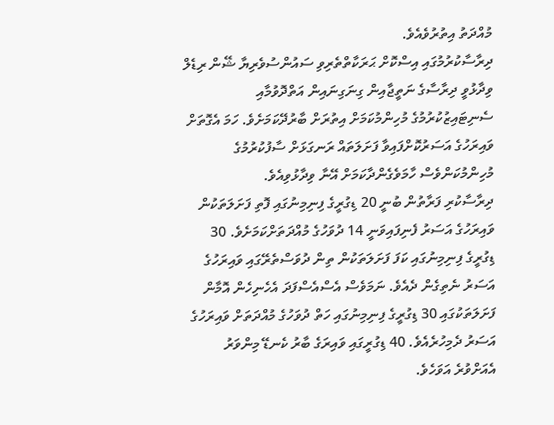މުއްދަތު އިތުރުވެއެވެ.
ދިރާސާކުރުމުގައި އިސްކޮށް ޙަރަކާތްތެރިވި ސައުންސުވެރިޔާ ޝޭން ރިޑެލް ވިދާޅުވީ ދިރާސާގެ ނަތީޖާއިން ގިނަގިނައިން އަތްދޮވުމާއި ސެނިޓައިޒުކުރުމުގެ މުހިންމުކަމަށް އިތުރަށް ބާރުދޭކަމަށެވެ. ހަމަ އެގޮތަށް ވައިރަހުގެ އަސަރުކޮށްފައިވާ ފަށަލަތައް ރަނގަޅަށް ސާފުކުރުމުގެ މުހިންމުކަންވެސް ހާމަވެގެންދާކަމަށް އޭނާ ވިދާޅުވިއެވެ.
ދިރާސާކުރި ފަރާތުން ބުނީ 20 ޑިގުރީގެ ފިނިމިނުގައި ފޮތި ފަށަލަތަކުން ވައިރަހުގެ އަސަރު ފެނިފައިވަނީ 14 ދުވަހުގެ މުއްދަތަށްކަމަށެވެ. 30 ޑިގުރީގެ ފިނިމިނުގައި ކަފަ ފަށަލަތަކުން ތިން ދުވަސްތެރޭގައި ވައިރަހުގެ އަސަރު ނެތިގެން ދެއެވެ. ނަމަވެސް އެސްއެސްފަދަ އެހެނިހެން އޮމާން ފަށަލަތަކުގައި 30 ޑިގުރީގެ ފިނިމިނުގައި ހަތް ދުވަހުގެ މުއްދަތަށް ވައިރަހުގެ އަސަރު ދެމިހުރެއެވެ. 40 ޑިގުރީގައި ވައިރަގެ ބާރު ކެނޑޭ މިންވަރު އެއަށްވުރެ އަވަހެވެ.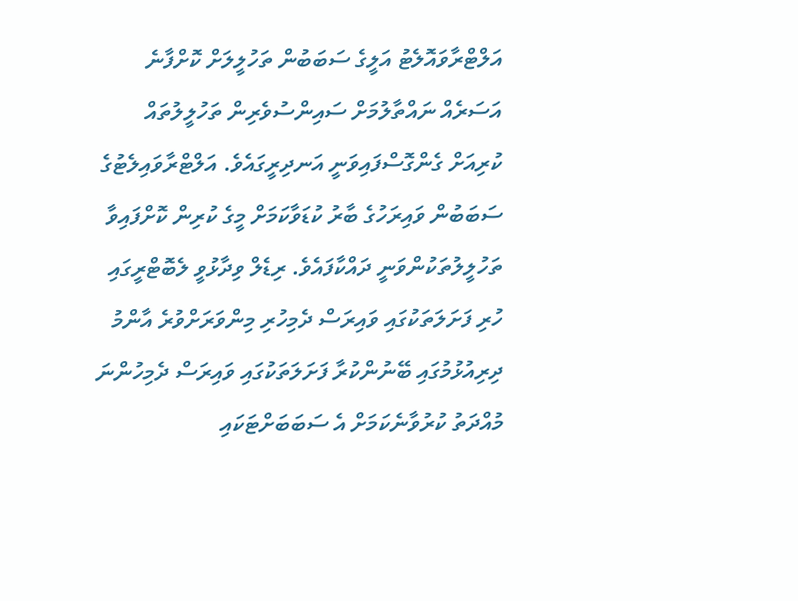އަލްޓްރާވައޮލެޓު އަލީގެ ސަބަބުން ތަހުލީލަށް ކޮށްފާނެ އަސަރެއް ނައްތާލުމަށް ސައިންސުވެރިން ތަހުލީލުތައް ކުރިއަށް ގެންގޮސްފައިވަނީ އަނދިރީގައެވެ. އަލްޓްރާވައިލެޓުގެ ސަބަބުން ވައިރަހުގެ ބާރު ކުޑަވާކަމަށް މީގެ ކުރިން ކޮށްފައިވާ ތަހުލީލުތަކުންވަނީ ދައްކާފައެވެ. ރިޑެލް ވިދާޅުވީ ލެބޮޓްރީގައި ހުރި ފަށަލަތަކުގައި ވައިރަސް ދެމިހުރި މިންވަރަށްވުރެ އާންމު ދިރިއުޅުމުގައި ބޭނުންކުރާ ފަށަލަތަކުގައި ވައިރަސް ދެމިހުންނަ މުއްދަތު ކުރުވާނެކަމަށް އެ ސަބަބަށްޓަކައި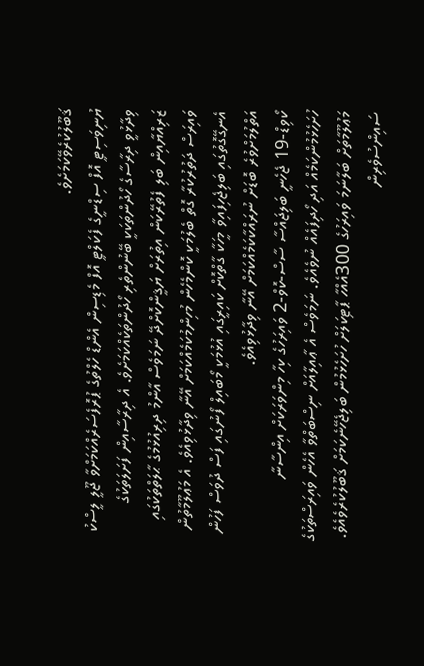ޤަބޫލުކުރެވޭކަމަށެވެ.
ޔުނިވަސިޓީ އޮފް ސިޑްނީގެ ފެކަލްޓީ އޮފް މެޑިސިން އެންޑް ހެލްތުގެ ޕުރޮފެސަރެއްކަމަށްވާ ޖޫލީ ލީސްކު ވިދާޅުވީ ދިރާސާގެ ހޯދުންތަކަކީ ބޭނުންތެރި ހޯދުންތަކެއްކަމަށެވެ. އެ ދިރާސާއިން ފަށަލަތަކުގެ ޒަރިއްޔާއިން ބަލި ފެތުރޭކަން އިތުރަށް ޔަޤީންކޮށްދޭ ނަމަވެސް އާންމު ދިރިއުޅުމުގެ ޙާލަތްތަކުގައި ވައިރަސް ދަތުރުކުރާ ގޮތް ބެލުމަކީ ކޮންމެހެން މުހިންމުކަމެއްކަމަށް އޭނާ ވިދާޅުވިއެވެ. އެ މަޢުލޫމާތުން އެނގޭގޮތުގައި ބަލިޖެހިފައިވާ މީހަކާ ގާތްކޮށް ކައިރީގައި އުޅުމަކީ މޯބައިލް ފޯނުގައި ފަސް ދުވަސް ފަހުން އަތްލުމަށްވުރެ ބޮޑަށް ނުރައްކާކަމެއްކަމަށް އޭނާ ވިދާޅުވިއެވެ.
ކޯވިޑް-19 ޖެހެނީ ބަލިޖައްސާ ސާސް-ކޮވް-2 ވައިރަހުގެ ކިހާ މިންވަރަކަށް އިންސާނާ ހުށަހެޅުމުންކަމެއް އަދި ހޯދިފައެއް ނުވެއެވެ. ނަމަވެސް އެ ޢާއިލާއަށް ނިސްބަތްވާ އެހެން ވައިރަސްތަކުގެ މަޢުލޫމާތަށް ބަލާނަމަ ވައިރަހުގެ 300އެއްހާ ޕާޓިކަލަށް ހުށަހެޅުމުން ބަލިޖެހޭނެކަމަށް ޤަބޫލުކުރެވެއެވެ. ސައިންސުވެރިން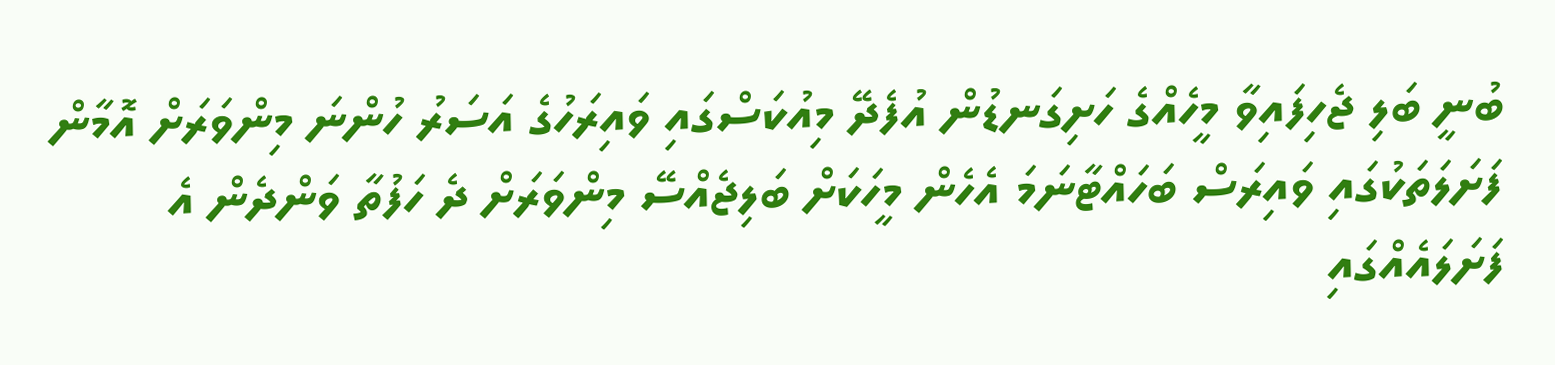ބުނީ ބަލި ޖެހިފައިވާ މީހެއްގެ ހަށިގަނޑުން އުފެދޭ މިއުކަސްގައި ވައިރަހުގެ އަސަރު ހުންނަ މިންވަރަށް އޮމާން ފަށަލަތަކުގައި ވައިރަސް ބަހައްޓާނަމަ އެހެން މީހަކަށް ބަލިޖެއްސޭ މިންވަރަށް ދެ ހަފުތާ ވަންދެން އެ ފަށަލައެއްގައި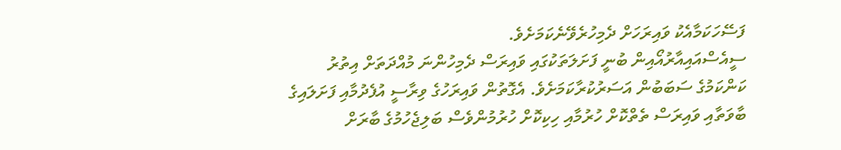ފަސޭހަކަމާއެކު ވައިރަހަށް ދެމިހުރެވޭނެކަމަށެވެ.
ސީއެސްއައިއާރުއޯއިން ބުނީ ފަށަލަތަކުގައި ވައިރަސް ދެމިހުންނަ މުއްދަތަށް އިތުރު ކަންކަމުގެ ސަބަބުން އަސަރުކުރާކަމަށެވެ. އެގޮތުން ވައިރަހުގެ ވިރާސީ އުފެދުމާއި ފަށަލައިގެ ބާވަތާއި ވައިރަސް ތެތްކޮށް ހުރުމާއި ހިކިކޮށް ހުރުމުންވެސް ބަލިޖެހުމުގެ ބާރަށް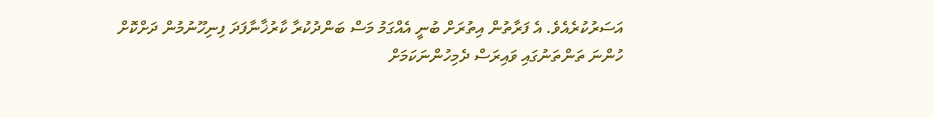އަސަރުކުރެއެވެ. އެ ފަރާތުން އިތުރަށް ބުނީ އެއްގަމު މަސް ބަންދުކުރާ ކާރުޚާނާފަދަ ފިނިހޫނުމުން ދަށްކޮށް ހުންނަ ތަންތަނުގައި ވައިރަސް ދެމިހުންނަކަމަށް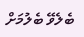ބެލެވޭ ބެލުމަށް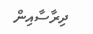ދިރާސާއިން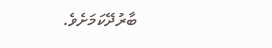ބާރުދޭކަމަށެވެ.